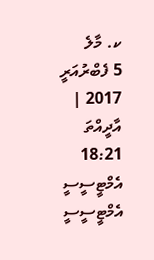ކ. މާލެ
5 ފެބްރުއަރީ 2017 | އާދީއްތަ 18:21
އެމްޓީސީސީ
އެމްޓީސީސީ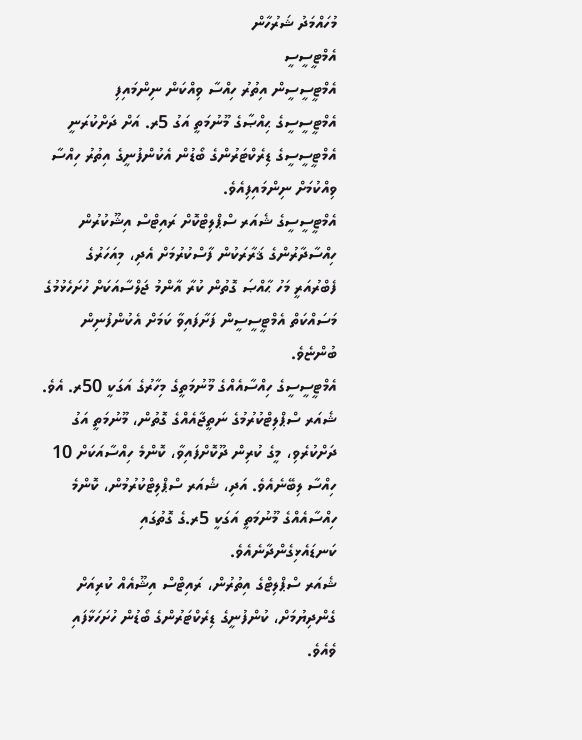މުހައްމަދު ޝަރުހާން
އެމްޓީސީސީ
އެމްޓީސީސީން އިތުރު ހިއްސާ ވިއްކަން ނިންމައިފި
އެމްޓީސީސީގެ ޙިއްޞާގެ މޫނުމަތީ އަގު 5ރ. އަށް ދަށްކުރަނީ
އެމްޓީސީސީގެ ޑިރެކްޓަރުންގެ ބޯޑުން އެކުންފުނީގެ އިތުރު ހިއްސާ ވިއްކުމަށް ނިންމައިފިއެވެ.
އެމްޓީސީސީގެ ޝެއަރ ސްޕްލިޓްކޮށް ރައިޓްސް އިޝޫކުރުން ހިއްސާދާރުންގެ ޤަރާރަކުން ފާސްކުރުމަށް އެދި، މިއަހަރުގެ ފެބްރުއަރީ މަހު ޙާއްޞަ ގޮތުން ކުރާ އާންމު ޖަލްސާއަކަށް ހުށަހެޅުމުގެ މަސައްކަތް އެމްޓީސީސީން ފަށާފައިވާ ކަމަށް އެކުންފުނިން ބުންޏެވެ.
އެމްޓީސީސީގެ ހިއްސާއެއްގެ މޫނުމަތީގެ މިހާރުގެ އަގަކީ 50ރ. އެވެ. ޝެއަރ ސްޕްލިޓްކުރުމުގެ ނަތީޖާއެއްގެ ގޮތުން، މޫނުމަތީ އަގު ދަށްކުރެވި، މީގެ ކުރިން ދޫކޮށްފައިވާ، ކޮންމެ ހިއްސާއަކަށް 10 ހިއްސާ ލިބޭނެއެވެ. އަދި، ޝެއަރ ސްޕްލިޓްކުރުމުން، ކޮންމެ ހިއްސާއެއްގެ މޫނުމަތީ އަގަކީ 5ރ.ގެ ގޮތުގައި ކަނޑައެޅިގެންދާނެއެވެ.
ޝެއަރ ސްޕްލިޓްގެ އިތުރުން، ރައިޓްސް އިޝޫއެއް ކުރިއަށް ގެންދިޔުމަށް، ކުންފުނީގެ ޑިރެކްޓަރުންގެ ބޯޑުން ހުށަހަޅާފައި ވެއެވެ.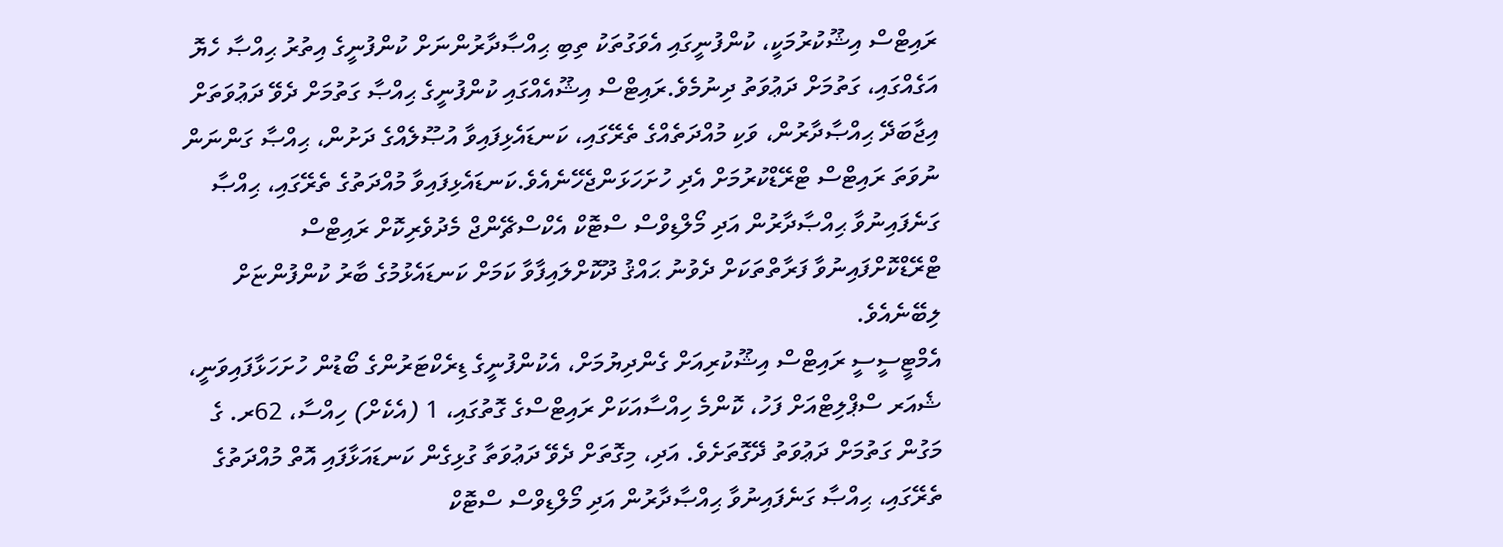ރައިޓްސް އިޝޫކުރުމަކީ، ކުންފުނީގައި އެވަގުތަކު ތިބި ޙިއްޞާދާރުންނަށް ކުންފުނީގެ އިތުރު ޙިއްޞާ ހެޔޮ އަގެއްގައި، ގަތުމަށް ދަޢުވަތު ދިނުމެވެ.ރައިޓްސް އިޝޫއެއްގައި ކުންފުނީގެ ޙިއްޞާ ގަތުމަށް ދެވޭ ދަޢުވަތަށް އިޖާބަދޭ ޙިއްޞާދާރުން، ވަކި މުއްދަތެއްގެ ތެރޭގައި، ކަނޑައެޅިފައިވާ އުޞޫލެއްގެ ދަށުން، ޙިއްޞާ ގަންނަން ނުވަތަ ރައިޓްސް ޓްރޭޑްކުރުމަށް އެދި ހުށަހަޅަންޖެހޭނެއެވެ.ކަނޑައެޅިފައިވާ މުއްދަތުގެ ތެރޭގައި، ޙިއްޞާ ގަނެފައިނުވާ ޙިއްޞާދާރުން އަދި މޯލްޑިވްސް ސްޓޮކް އެކްސްޗޭންޖް މެދުވެރިކޮށް ރައިޓްސް ޓްރޭޑްކޮށްފައިނުވާ ފަރާތްތަކަށް ދެވުނު ޙައްޤު ދޫކޮށްލައިފާވާ ކަމަށް ކަނޑައެޅުމުގެ ބާރު ކުންފުންޏަށް ލިބޭނެއެވެ.
އެމްޓީސީސީ ރައިޓްސް އިޝޫކުރިއަށް ގެންދިޔުމަށް، އެކުންފުނީގެ ޑިރެކްޓަރުންގެ ބޯޑުން ހުށަހަޅާފައިވަނީ، ޝެއަރ ސްޕްލިޓްއަށް ފަހު، ކޮންމެ ހިއްސާއަކަށް ރައިޓްސްގެ ގޮތުގައި، 1 (އެކެށް) ހިއްސާ، 62ރ. ގެ މަގުން ގަތުމަށް ދަޢުވަތު ދޭގޮތަށެވެ. އަދި، މިގޮތަށް ދެވޭ ދަޢުވަތާ ގުޅިގެން ކަނޑައަޅާފައި އޮތް މުއްދަތުގެ ތެރޭގައި، ޙިއްޞާ ގަނެފައިނުވާ ޙިއްޞާދާރުން އަދި މޯލްޑިވްސް ސްޓޮކް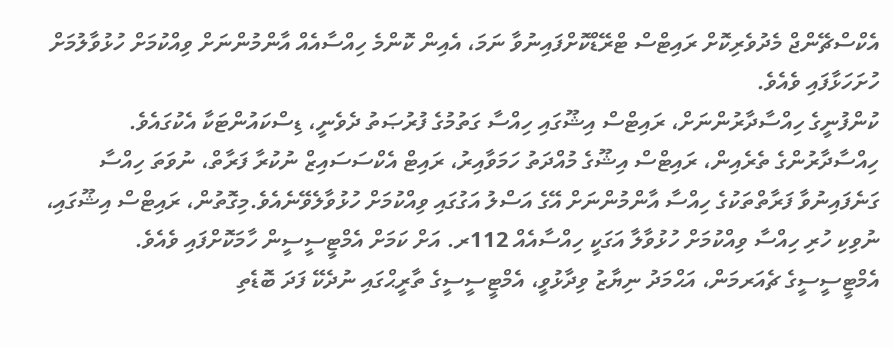އެކްސްޗޭންޖް މެދުވެރިކޮށް ރައިޓްސް ޓްރޭޑްކޮށްފައިނުވާ ނަމަ، އެއިން ކޮންމެ ހިއްސާއެއް އާންމުންނަށް ވިއްކުމަށް ހުޅުވާލުމަށް ހުށަހަޅާފައި ވެއެވެ.
ކުންފުނީގެ ހިއްސާދާރުންނަށް، ރައިޓްސް އިޝޫގައި ހިއްސާ ގަތުމުގެ ފުރުޞަތު ދެވެނީ، ޑިސްކައުންޓަކާ އެކުގައެވެ. ހިއްސާދާރުންގެ ތެރެއިން، ރައިޓްސް އިޝޫގެ މުއްދަތު ހަމަވާއިރު، ރައިޓް އެކްސަސައިޒް ނުކުރާ ފަރާތް، ނުވަތަ ހިއްސާ ގަނެފައިނުވާ ފަރާތްތަކުގެ ހިއްސާ އާންމުންނަށް އޭގެ އަސްލު އަގުގައި ވިއްކުމަށް ހުޅުވާލެވޭނެއެވެ.މިގޮތުން، ރައިޓްސް އިޝޫގައި، ނުވިކި ހުރި ހިއްސާ ވިއްކުމަށް ހުޅުވާލާ އަގަކީ ހިއްސާއެއް 112ރ. އަށް ކަމަށް އެމްޓީސީސީން ހާމަކޮށްފައި ވެއެވެ.
އެމްޓީސީސީގެ ޗެއަރމަން، އަޙްމަދު ނިޔާޒު ވިދާޅުވީ، އެމްޓީސީސީގެ ތާރީޙްގައި ނުދެކޭ ފަދަ ބޮޑެތި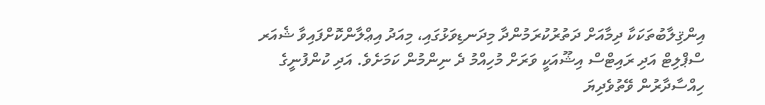އިންޤިލާބުތަކަކާ ދިމާއަށް ދަތުރުކުރަމުންދާ މިދަނޑިވަޅުގައި، މިއަދު އިޢްލާންކޮށްފައިވާ ޝެއަރ ސްޕްލިޓް އަދި ރައިޓްސް އިޝޫއަކީ ވަރަށް މުހިއްމު ދެ ނިންމުން ކަމަށެވެ. އަދި ކުންފުނީގެ ހިއްސާދާރުން ވޭތުވެދިޔަ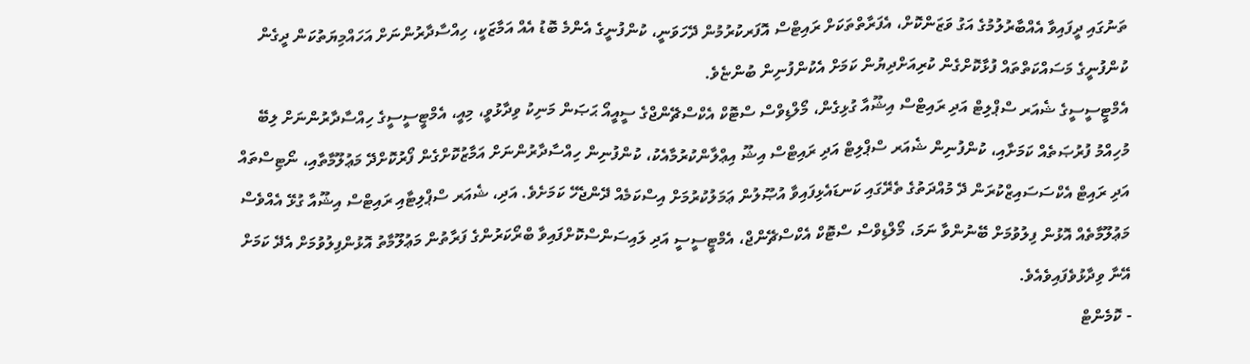ތަނުގައި ދީފައިވާ އެއްބާރުލުމުގެ އަގު ވަޒަންކޮށް، އެފަރާތްތަކަށް ރައިޓްސް އޮފަރކުރުމުން ދޭހަވަނީ، ކުންފުނީގެ އެންމެ ބޮޑު އެއް އަމާޒަކީ، ހިއްސާދާރުންނަށް އަހައްމިޔަތުކަން ދީގެން ކުންފުނީގެ މަސައްކަތްތައް ފުޅާކޮށްގެން ކުރިއަށްދިޔުން ކަމަށް އެކުންފުނިން ބުންޏެވެ.
އެމްޓީސީސީގެ ޝެއަރ ސްޕްލިޓް އަދި ރައިޓްސް އިޝޫއާ ގުޅިގެން، މޯލްޑިވްސް ސްޓޮކް އެކްސްޗޭންޖްގެ ސީއީއޯ ޙަޞަން މަނިކު ވިދާޅުވީ، މިއީ، އެމްޓީސީސީގެ ހިއްސާދާރުންނަށް ލިބޭ މުހިއްމު ފުރުޞަތެއް ކަމަށާއި، ކުންފުނިން ޝެއަރ ސްޕްލިޓް އަދި ރައިޓްސް އިޝޫ އިޢްލާންކުރުމާއެކު، ކުންފުނިން ހިއްސާދާރުންނަށް އަމާޒުކޮށްގެން ފޯރުކޮށްދޭ މަޢުލޫމާތާއި، ނޯޓިސްތައް އަދި ރައިޓް އެކްސަސައިޒްކުރަން ދޭ މުއްދަތުގެ ތެރޭގައި ކަނޑައެޅިފައިވާ އުޞޫލުން ޢަމަލުކުރުމަށް އިސްކަމެއް ދޭންޖެހޭ ކަމަށެވެ. އަދި، ޝެއަރ ސްޕްލިޓާއި ރައިޓްސް އިޝޫއާ ގުޅޭ އެއްވެސް މަޢުލޫމާތެއް އޮޅުން ފިލުވުމަށް ބޭނުންވާ ނަމަ، މޯލްޑިވްސް ސްޓޮކް އެކްސްޗޭންޖް، އެމްޓީސީސީ އަދި ލައިސަންސްކޮށްފައިވާ ބްރޯކަރުންގެ ފަރާތުން މަޢުލޫމާތު އޮޅުންފިލުވުމަށް އެދޭ ކަމަށް އޭނާ ވިދާޅުވެފައިވެއެވެ.
- ކޮމެންޓް